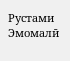Рустами Эмомалӣ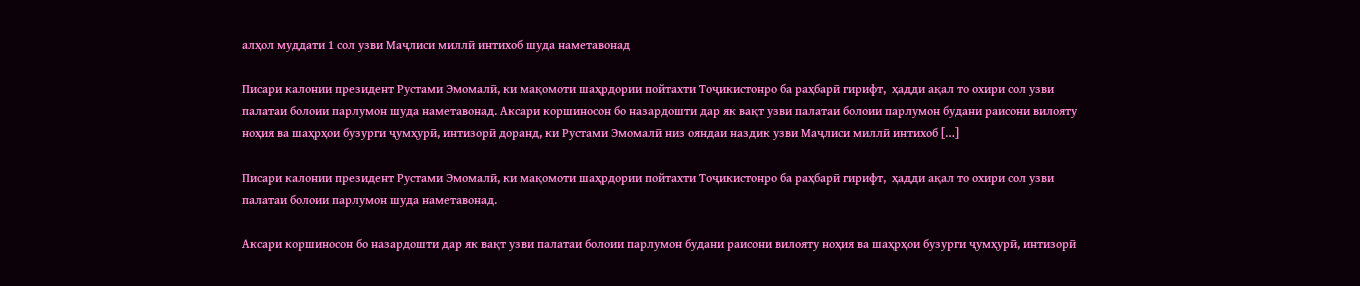алҳол муддати 1 сол узви Маҷлиси миллӣ интихоб шуда наметавонад

Писари калонии президент Рустами Эмомалӣ, ки мақомоти шаҳрдории пойтахти Тоҷикистонро ба раҳбарӣ гирифт,  ҳадди ақал то охири сол узви палатаи болоии парлумон шуда наметавонад. Аксари коршиносон бо назардошти дар як вақт узви палатаи болоии парлумон будани раисони вилояту ноҳия ва шаҳрҳои бузурги ҷумҳурӣ, интизорӣ доранд, ки Рустами Эмомалӣ низ ояндаи наздик узви Маҷлиси миллӣ интихоб […]

Писари калонии президент Рустами Эмомалӣ, ки мақомоти шаҳрдории пойтахти Тоҷикистонро ба раҳбарӣ гирифт,  ҳадди ақал то охири сол узви палатаи болоии парлумон шуда наметавонад.

Аксари коршиносон бо назардошти дар як вақт узви палатаи болоии парлумон будани раисони вилояту ноҳия ва шаҳрҳои бузурги ҷумҳурӣ, интизорӣ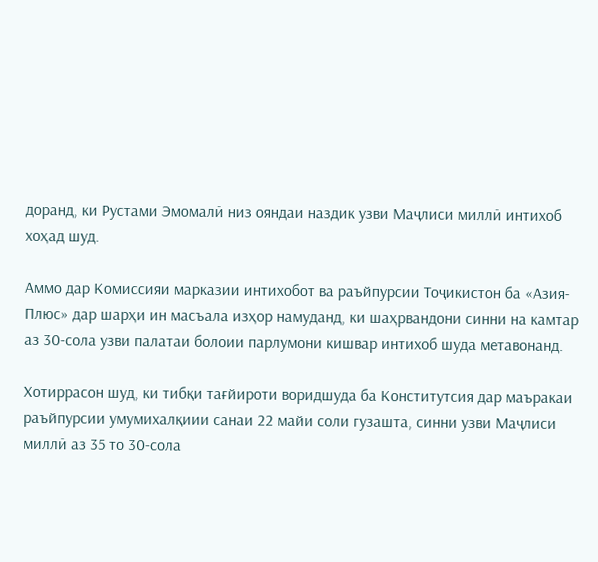доранд, ки Рустами Эмомалӣ низ ояндаи наздик узви Маҷлиси миллӣ интихоб хоҳад шуд.

Аммо дар Комиссияи марказии интихобот ва раъйпурсии Тоҷикистон ба «Азия-Плюс» дар шарҳи ин масъала изҳор намуданд, ки шаҳрвандони синни на камтар аз 30-сола узви палатаи болоии парлумони кишвар интихоб шуда метавонанд.

Хотиррасон шуд, ки тибқи тағйироти воридшуда ба Конститутсия дар маъракаи раъйпурсии умумихалқиии санаи 22 майи соли гузашта, синни узви Маҷлиси миллӣ аз 35 то 30-сола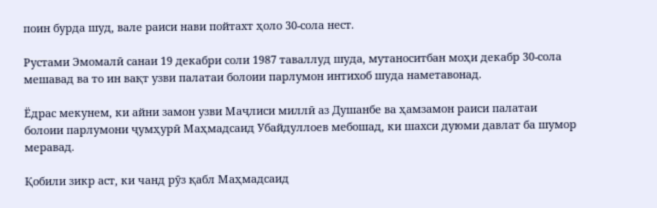поин бурда шуд, вале раиси нави пойтахт ҳоло 30-сола нест.

Рустами Эмомалӣ санаи 19 декабри соли 1987 таваллуд шуда, мутаноситбан моҳи декабр 30-сола мешавад ва то ин вақт узви палатаи болоии парлумон интихоб шуда наметавонад.

Ёдрас мекунем, ки айни замон узви Маҷлиси миллӣ аз Душанбе ва ҳамзамон раиси палатаи болоии парлумони ҷумҳурӣ Маҳмадсаид Убайдуллоев мебошад, ки шахси дуюми давлат ба шумор меравад.

Қобили зикр аст, ки чанд рӯз қабл Маҳмадсаид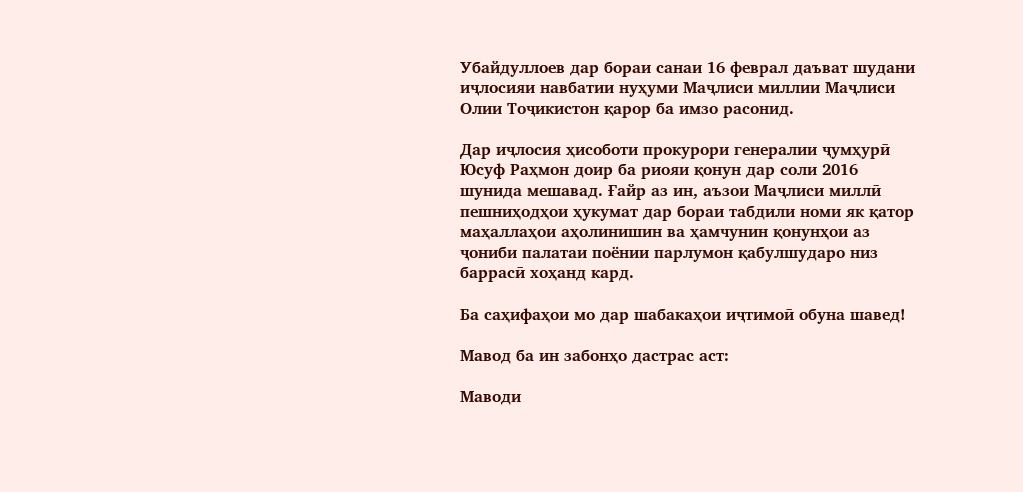Убайдуллоев дар бораи санаи 16 феврал даъват шудани иҷлосияи навбатии нуҳуми Маҷлиси миллии Маҷлиси Олии Тоҷикистон қарор ба имзо расонид.

Дар иҷлосия ҳисоботи прокурори генералии ҷумҳурӣ Юсуф Раҳмон доир ба риояи қонун дар соли 2016 шунида мешавад. Ғайр аз ин, аъзои Маҷлиси миллӣ пешниҳодҳои ҳукумат дар бораи табдили номи як қатор маҳаллаҳои аҳолинишин ва ҳамчунин қонунҳои аз ҷониби палатаи поёнии парлумон қабулшударо низ баррасӣ хоҳанд кард.

Ба саҳифаҳои мо дар шабакаҳои иҷтимоӣ обуна шавед!

Мавод ба ин забонҳо дастрас аст:

Маводи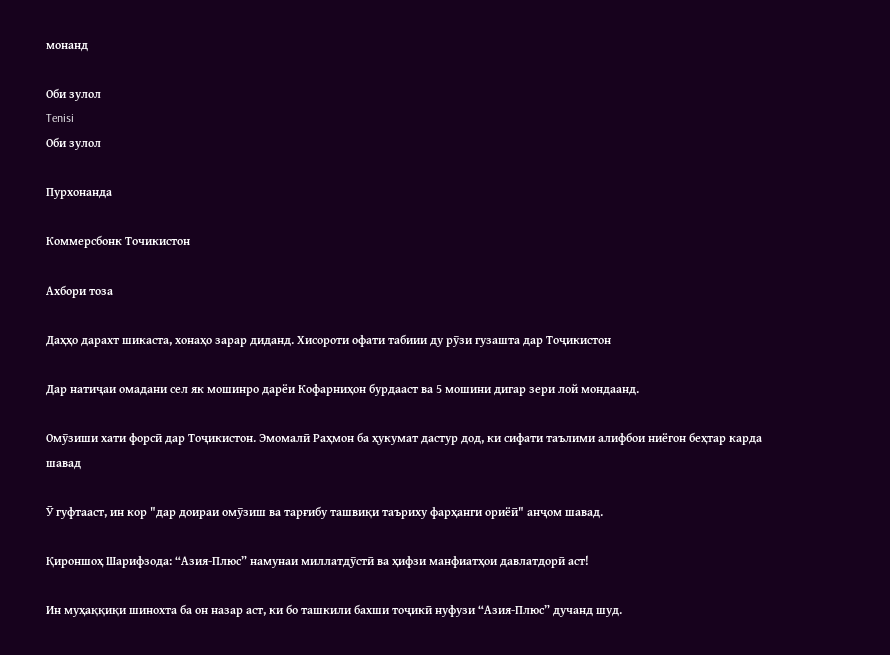монанд

Оби зулол
Tenisi
Оби зулол

Пурхонанда

Коммерсбонк Точикистон

Ахбори тоза

Даҳҳо дарахт шикаста, хонаҳо зарар диданд. Хисороти офати табиии ду рӯзи гузашта дар Тоҷикистон

Дар натиҷаи омадани сел як мошинро дарёи Кофарниҳон бурдааст ва 5 мошини дигар зери лой мондаанд.

Омӯзиши хати форсӣ дар Тоҷикистон. Эмомалӣ Раҳмон ба ҳукумат дастур дод, ки сифати таълими алифбои ниёгон беҳтар карда шавад

Ӯ гуфтааст, ин кор "дар доираи омӯзиш ва тарғибу ташвиқи таъриху фарҳанги ориёӣ" анҷом шавад.

Қироншоҳ Шарифзода: “Азия-Плюс” намунаи миллатдӯстӣ ва ҳифзи манфиатҳои давлатдорӣ аст!

Ин муҳаққиқи шинохта ба он назар аст, ки бо ташкили бахши тоҷикӣ нуфузи “Азия-Плюс” дучанд шуд.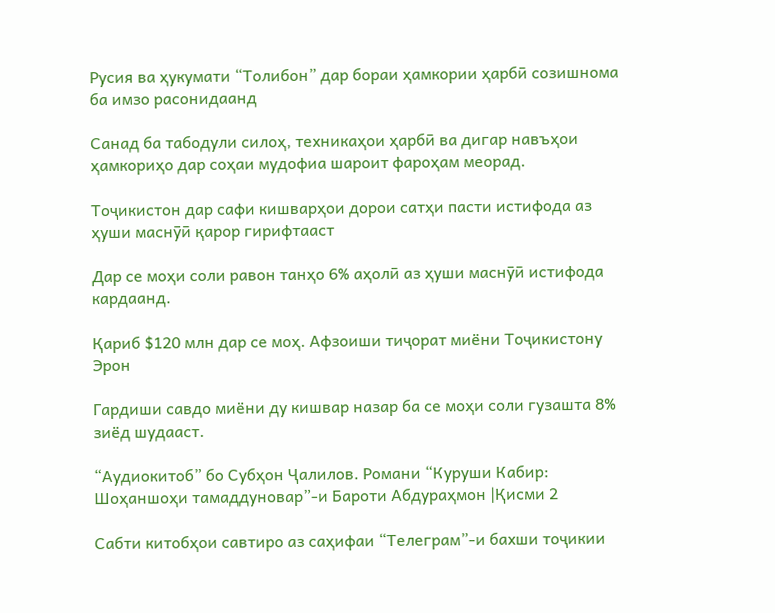Русия ва ҳукумати “Толибон” дар бораи ҳамкории ҳарбӣ созишнома ба имзо расонидаанд

Санад ба табодули силоҳ, техникаҳои ҳарбӣ ва дигар навъҳои ҳамкориҳо дар соҳаи мудофиа шароит фароҳам меорад.

Тоҷикистон дар сафи кишварҳои дорои сатҳи пасти истифода аз ҳуши маснӯӣ қарор гирифтааст

Дар се моҳи соли равон танҳо 6% аҳолӣ аз ҳуши маснӯӣ истифода кардаанд.

Қариб $120 млн дар се моҳ. Афзоиши тиҷорат миёни Тоҷикистону Эрон

Гардиши савдо миёни ду кишвар назар ба се моҳи соли гузашта 8% зиёд шудааст.

“Аудиокитоб” бо Субҳон Ҷалилов. Романи “Куруши Кабир: Шоҳаншоҳи тамаддуновар”-и Бароти Абдураҳмон |Қисми 2

Cабти китобҳои савтиро аз саҳифаи “Телеграм”-и бахши тоҷикии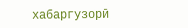хабаргузорӣ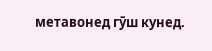метавонед гӯш кунед.